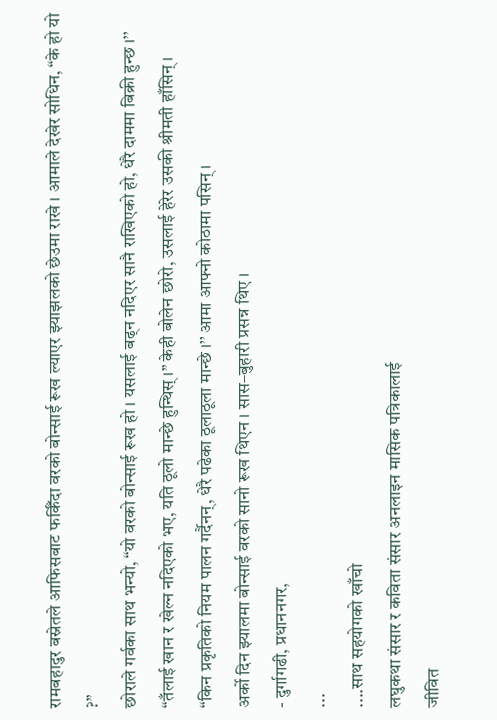रामबहादुर बस्नेतले आफिसबाट फर्किँदा वरको बोन्साई रूख ल्याएर झ्याझलको छेउमा राखे । आमाले देखेर सोधिन, “के हो यो ?’’
छोराले गर्वका साथ भन्यो, “यो वरको बोन्साई रूख हो । यसलाई बढ्न नदिएर सानै राखिएको हो, धेरै दाममा बिक्री हुन्छ ।’’
“तँलाई खान र खेल्न नदिएको भए, यति ठूलो मान्छे हुन्थिस् ।’’ केही बोलेन छोरो, उसलाई हेरेर उसकी श्रीमती हाँसिन् ।
“किन प्रकृतिको नियम पालन गर्दैनन्, धेरै पढेका ठूलाठूला मान्छे ।’’ आमा आफ्नो कोठामा पसिन् ।
अर्को दिन झ्यालमा बोन्साई वरको सानो रूख थिएन । सास–बुहारी प्रसन्न थिए ।
- दुर्गागढी, प्रधाननगर,
...
....साथ सहयोगको खाँचो
लघुकथा संसार र कविता संसार अनलाइन मासिक पत्रिकालाई
जीवित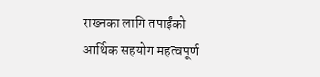राख्नका लागि तपाईंको
आर्थिक सहयोग महत्वपूर्ण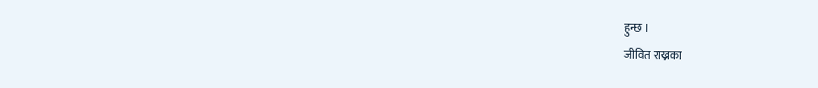हुन्छ ।
जीवित राख्नका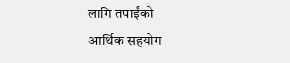लागि तपाईंको
आर्थिक सहयोग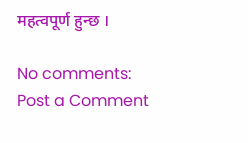महत्वपूर्ण हुन्छ ।

No comments:
Post a Comment